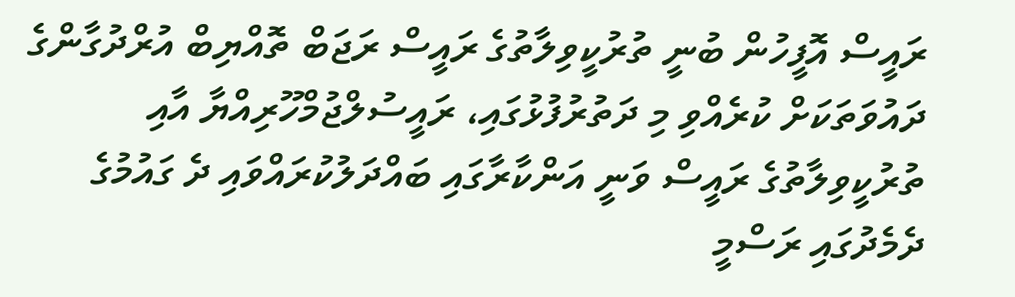ރައީސް އޮފީހުން ބުނީ ތުރުކީވިލާތުގެ ރައީސް ރަޖަބް ތޮއްޔިބް އުރްދުގާންގެ ދައުވަތަކަށް ކުރެއްވި މި ދަތުރުފުޅުގައި، ރައީސުލްޖުމްހޫރިއްޔާ އާއި ތުރުކީވިލާތުގެ ރައީސް ވަނީ އަންކާރާގައި ބައްދަލުކުރައްވައި ދެ ގައުމުގެ ދެމެދުގައި ރަސްމީ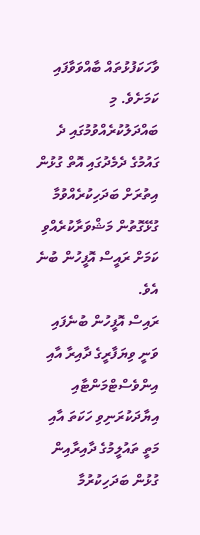ވާހަކަފުޅުތައް ބާއްވަވާފައި ކަމަށެވެ. މި ބައްދަލުކުރެއްވުމުގައި ދެ ގައުމުގެ ދެމެދުގައި އޮތް ގުޅުން އިތުރަށް ބަދަހިކުރެއްވުމާ ގުޅޭގޮތުން މަޝްވަރާކުރެއްވި ކަމަށް ރައީސް އޮފީހުން ބުނެ އެވެ.
ރައިސް އޮފީހުން ބުނެފައި ވަނީ ވިޔަފާރީގެ ދާއިރާ އާއި އިންވެސްޓްމަންޓާއި އިޔާދަކުރަނިވި ހަކަތަ އާއި މަތީ ތައުލީމުގެ ދާއިރާއިން ގުޅުން ބަދަހިކުރުމާ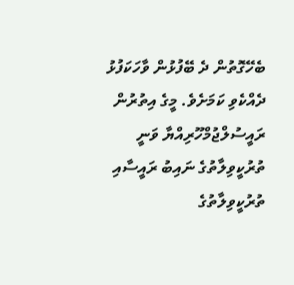ބެހޭގޮތުން ދެ ބޭފުޅުން ވާހަކަފުޅު ދެއްކެވި ކަމަށެވެ. މީގެ އިތުރުން ރައީސުލްޖުމްހޫރިއްޔާ ވަނީ ތުރުކީވިލާތުގެ ނައިބު ރައީސާއި ތުރުކީވިލާތުގެ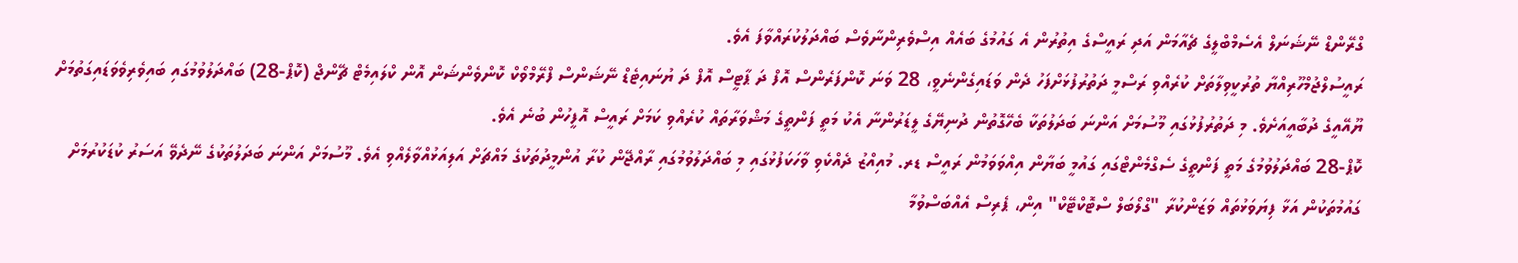ގްރޭންޑް ނޭޝަނަލް އެސެމްބްލީގެ ޗެއާމަން އަދި ރައީސްގެ އިތުރުން އެ ގައުމުގެ ބައެއް އިސްވެރިންނާވެސް ބައްދަލުކުރައްވާފަ އެވެ.
ރައީސުލްޖުމްހޫރިއްޔާ ތުރުކީވިލާތަށް ކުރެއްވި ރަސްމީ ދަތުރުފުޅަށްފަހު ދެން ވަޑައިގެންނެވީ، 28 ވަނަ ކޮންފަރެންސް އޮފް ދަ ޕާޓީސް އޮފް ދަ ޔުނައިޓެޑް ނޭޝަންސް ފްރޭމްވޯކް ކޮންވެންޝަން އޮން ކްލައިމެޓް ޗޭންޖް (ކޮޕް-28) ބައްދަލުވުމުގައި ބައިވެރިވެވަޑައިގަތުމަށް ޔޫއޭއީގެ ދުބާއީއަށެވެ. މި ދަތުރުފުޅުގައި މޫސުމަށް އަންނަ ބަދަލުތަކާ ބެހޭގޮތުން ދުނިޔޭގެ ލީޑަރުންނާ އެކު މަތީ ފަންތީގެ މަޝްވަރާތައް ކުރެއްވި ކަމަށް ރައީސް އޮފީހުން ބުނެ އެވެ.
ކޮޕް-28 ބައްދަލުވުމުގެ މަތީ ފަންތީގެ ސެގްމެންޓްގައި ގައުމީ ބަޔާން އިއްވަވަމުން ރައީސް ޑރ. މުއިއްޒު ދެއްކެވި ވާހަކަފުޅުގައި މި ބައްދަލުވުމުގައި ރާއްޖޭން ކުރާ އުންމީދުތަކުގެ މައްޗަށް އަލިއަޅުއްވާލެއްވި އެވެ. މޫސުމަށް އަންނަ ބަދަލުތަކުގެ ނޭދެވޭ އަސަރު ކުޑަކުރުމަށް ގައުމުތަކުން އަޅާ ފިޔަވަޅުތައް ވަޒަންކުރާ "ގްލޯބަލް ސްޓޮކްޓޭކް" އިން، ޕެރިސް އެއްބަސްވުމާ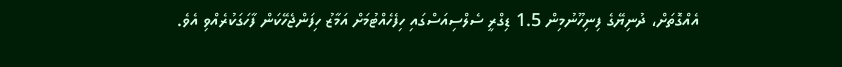އެއްގޮތަށް، ދުނިޔޭގެ ފިނިހޫނުމިން 1.5 ޑިގްރީ ސެލްސިއަސްގައި ހިފެހެއްޓުމަށް އަމާޒު ހިފަންޖެހޭކަން ފާހަގަކުރެއްވި އެވެ.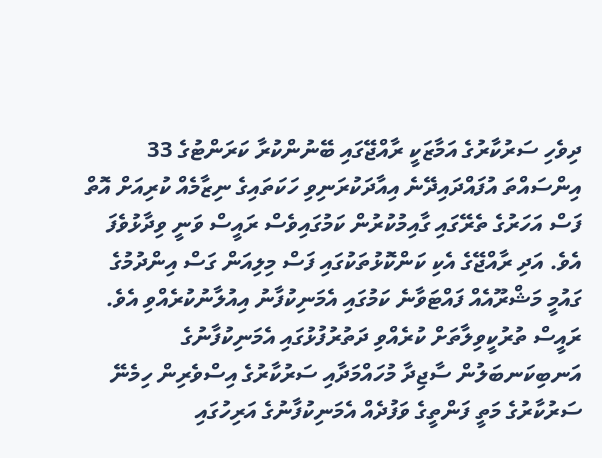ދިވެހި ސަރުކާރުގެ އަމާޒަކީ ރާއްޖޭގައި ބޭނުންކުރާ ކަރަންޓުގެ 33 އިންސައްތަ އުފައްދައިދޭނެ އިއާދަކުރަނިވި ހަކަތައިގެ ނިޒާމެއް ކުރިއަށް އޮތް ފަސް އަހަރުގެ ތެރޭގައި ގާއިމުކުރުން ކަމުގައިވެސް ރައީސް ވަނީ ވިދާޅުވެފަ އެވެ. އަދި ރާއްޖޭގެ އެކި ކަންކޮޅުތަކުގައި ފަސް މިލިއަން ގަސް އިންދުމުގެ ގައުމީ މަޝްރޫއެއް ފައްޓަވާނެ ކަމުގައި އެމަނިކުފާނު އިއުލާނުކުރެއްވި އެވެ.
ރައީސް ތުރުކީވިލާތަށް ކުރެއްވި ދަތުރުފުޅުގައި އެމަނިކުފާނުގެ އަނބިކަނބަލުން ސާޖިދާ މުހައްމަދާއި ސަރުކާރުގެ އިސްވެރިން ހިމެނޭ ސަރުކާރުގެ މަތީ ފަންތީގެ ވަފުދެއް އެމަނިކުފާނުގެ އަރިހުގައި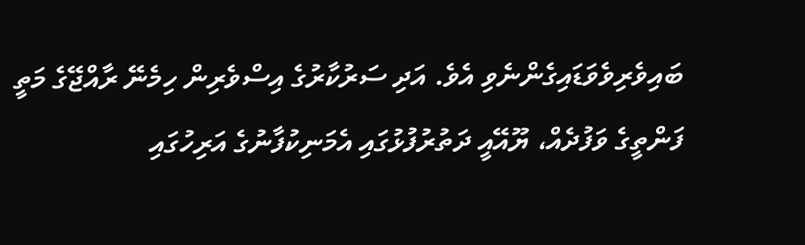ބައިވެރިވެވަޑައިގެންނެވި އެވެ. އަދި ސަރުކާރުގެ އިސްވެރިން ހިމެނޭ ރާއްޖޭގެ މަތީ ފަންތީގެ ވަފުދެއް، ޔޫއޭއީ ދަތުރުފުޅުގައި އެމަނިކުފާނުގެ އަރިހުގައި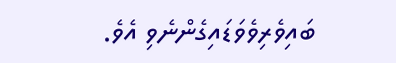ބައިވެރިވެވަޑައިގެންނެވި އެވެ.